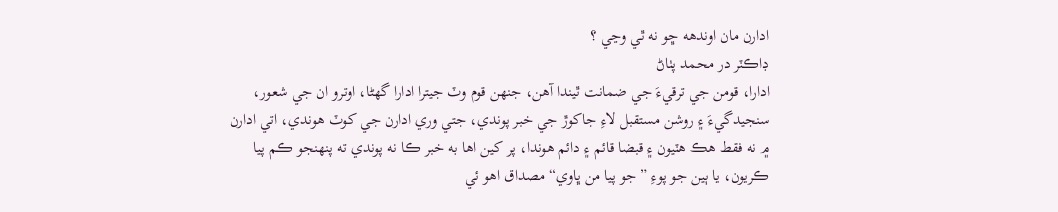ادارن مان اوندهه ڇو نه ٿي وڃي ؟
ڊاڪٽر در محمد پٺاڻ
ادارا، قومن جي ترقيءَ جي ضمانت ٿيندا آهن، جنهن قوم وٽ جيترا ادارا گهڻا، اوترو ان جي شعور، سنجيدگيءَ ۽ روشن مستقبل لاءِ جاکوڙ جي خبر پوندي، جتي وري ادارن جي کوٽ هوندي، اتي ادارن ۾ نه فقط هڪ هٽيون ۽ قبضا قائم ۽ دائم هوندا، پر کين اها به خبر ڪا نه پوندي ته پنهنجو ڪم پيا ڪريون، يا ٻين جو پوءِ ”جو پيا من ڀاوي“ مصداق اهو ئي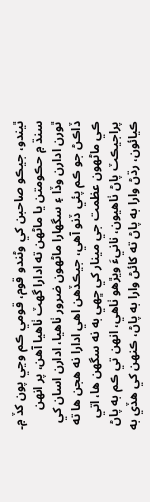ٿيندو، جيڪو صاحبن کي وڻندو قوم، قومي ڪم وڃي پون کڏ ۾۔
سنڌ ۾ حڪومتن يا ماڻهن ته ادارا گهٽ ٺاهيا آهن، پر انهن ٿورن ادارن وڏا ۽ سگهارا ماڻهون ضرور ٺاهيا، ادارن اسان کي ڏاڪڻ جو ڪم پئي ڏنو آهي، جيڪڏهن اهي ادارا نه هجن ها ته ڪي ماڻهون عظمت جي مينار کي ڇهي به نه سگهن ها، اتي پراجيڪٽ پاڻ ٺاهيون، نانيءَ ويڙهو ٺاهي، انهن تي ڪم به پاڻ ڪيائون، رڌڻ وارا به پاڻ ته کائڻ وارا به پاڻ، ڪنهن کي هڏي به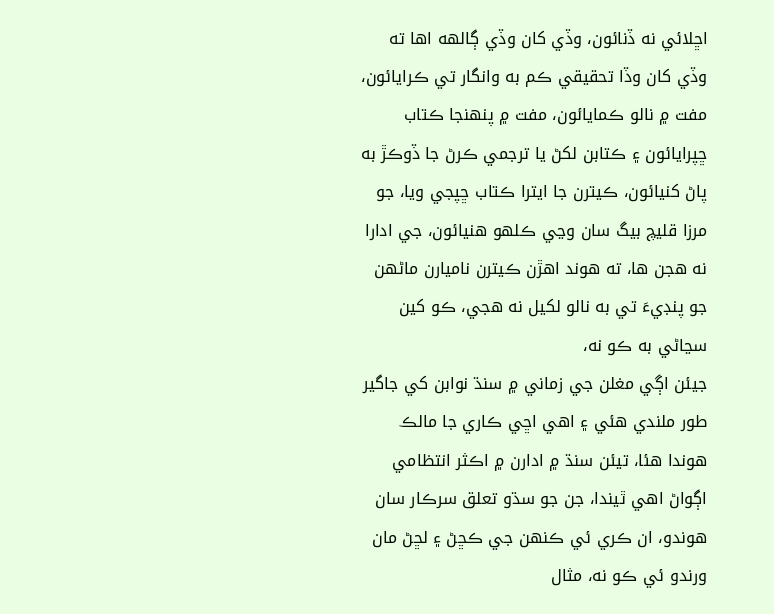اڇلائي نه ڏنائون، وڏي کان وڏي ڳالهه اها ته وڏي کان وڏا تحقيقي ڪم به وانگار تي ڪرايائون، مفت ۾ نالو ڪمايائون، مفت ۾ پنهنجا ڪتاب ڇپرايائون ۽ ڪتابن لکڻ يا ترجمي ڪرڻ جا ڏوڪڙ به پاڻ کنيائون، ڪيترن جا ايترا ڪتاب ڇپجي ويا، جو مرزا قليچ بيگ سان وڃي ڪلهو هنيائون، جي ادارا نه هجن ها، ته هوند اهڙن ڪيترن ناميارن ماڻهن جو پنڊيءَ تي به نالو لکيل نه هجي، ڪو کين سڃاڻي به ڪو نه،
جيئن اڳي مغلن جي زماني ۾ سنڌ نوابن کي جاگير طور ملندي هئي ۽ اهي اڇي ڪاري جا مالڪ هوندا هئا، تيئن سنڌ ۾ ادارن ۾ اڪثر انتظامي اڳواڻ اهي ٿيندا، جن جو سڌو تعلق سرڪار سان هوندو، ان ڪري ئي ڪنهن جي ڪڇڻ ۽ لڇڻ مان ورندو ئي ڪو نه، مثال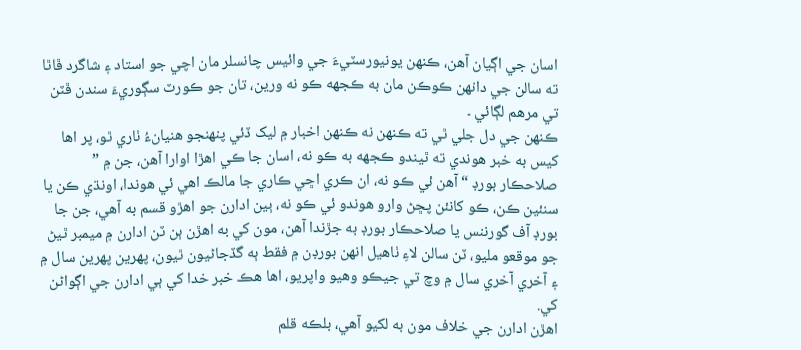اسان جي اڳيان آهن، ڪنهن يونيورسٽيءَ جي وائيس چانسلر مان اچي جو استاد ۽ شاگرد ڦاٿا ته سالن جي دانهن ڪوڪن مان به ڪجهه ڪو نه ورين، تان جو ڪورٽ سڳوريءَ سندن ڦٽن تي مرهم لڳائي ۔
ڪنهن جي دل جلي ٿي ته ڪنهن نه ڪنهن اخبار ۾ ليک ڏئي پنهنجو هنيانءُ ٺاري ٿو، پر اها کيس به خبر هوندي ته ٿيندو ڪجهه به ڪو نه، اسان جا ڪي اهڙا اوارا آهن، جن ۾ ” صلاحڪار بورڊ “ آهن ئي ڪو نه، ان ڪري اڇي ڪاري جا مالڪ اهي ئي هوندا، اونڌي ڪن يا سنئين ڪن، ڪو کانئن پڇڻ وارو هوندو ئي ڪو نه، ٻين ادارن جو اهڙو قسم به آهي، جن جا بورڊ آف گورننس يا صلاحڪار بورڊ به جڙندا آهن، مون کي به اهڙن ٻن ٽن ادارن ۾ ميمبر ٿيڻ جو موقعو مليو، ٽن سالن لاءِ ٺاهيل انهن بورڊن ۾ فقط ٻه گڏجاڻيون ٿيون، پهرين پهرين سال ۾ ۽ آخري آخري سال ۾ وچ تي جيڪو وهيو واپريو، اها هڪ خبر خدا کي ٻي ادارن جي اڳواڻن کي.
اهڙن ادارن جي خلاف مون به لکيو آهي، بلڪه قلم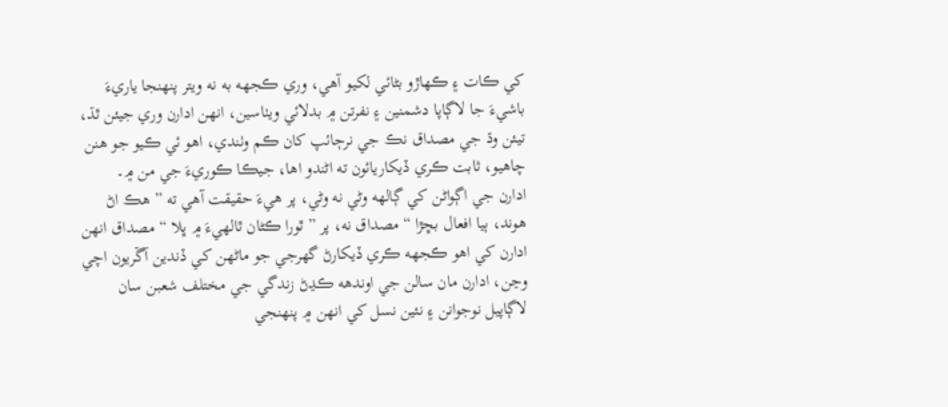کي ڪات ۽ ڪهاڙو بڻائي لکيو آهي، وري ڪجهه به نه ويتر پنهنجا ياريءَ باشيءَ جا لاڳاپا دشمنين ۽ نفرتن ۾ بدلائي ويٺاسين، انهن ادارن وري جيئن ٿڌ، تيئن وڌ جي مصداق نڪ جي نرڄائپ کان ڪم وٺندي، اهو ئي ڪيو جو هنن چاهيو، ثابت ڪري ڏيکاريائون ته اڻندو اها، جيڪا ڪوريءَ جي من ۾۔
ادارن جي اڳواڻن کي ڳالهه وڻي نه وڻي، پر هيءَ حقيقت آهي ته ” هڪ اڻ هوند، ٻيا افعال بڇڙا “ مصداق نه، پر ” ٿورا ڪڻان ٿالهيءَ ۾ ڀلا “ مصداق انهن ادارن کي اهو ڪجهه ڪري ڏيکارڻ گهرجي جو ماڻهن کي ڏندين آڱريون اچي وڃن، ادارن مان سالن جي اوندهه ڪڍڻ زندگي جي مختلف شعبن سان لاڳاپيل نوجوانن ۽ نئين نسل کي انهن ۾ پنهنجي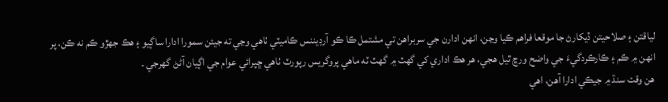لياقتن ۽ صلاحيتن ڏيکارڻ جا موقعا فراهم ڪيا وڃن، انهن ادارن جي سربراهن تي مشتمل ڪا ڪو آرڊيننس ڪاميٽي ٺاهي وڃي ته جيئن سمورا ادارا ساڳيو ۽ هڪ جهڙو ڪم نه ڪن، پر انهن ۾ ڪم ۽ ڪارڪردگيءَ جي واضح ورڇ ٿيل هجي، هر هڪ اداري کي گهٽ ۾ گهٽ ٽه ماهي پروگريس رپورٽ ٺاهي ڇپرائي عوام جي اڳيان آڻڻ گهرجي ۔
هن وقت سنڌ ۾ جيڪي ادارا آهن، اهي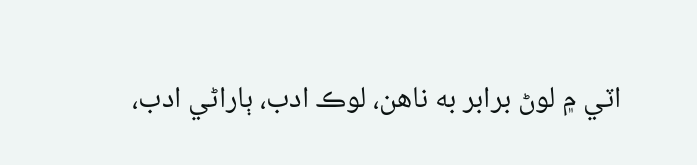اٽي ۾ لوڻ برابر به ناهن، لوڪ ادب، ٻاراڻي ادب،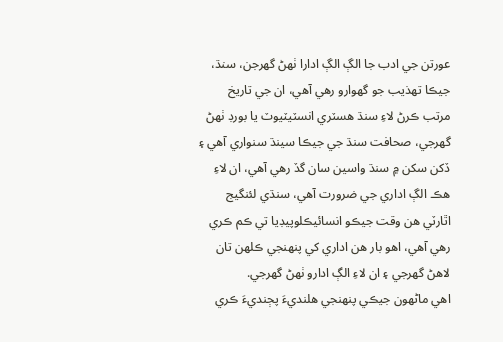عورتن جي ادب جا الڳ الڳ ادارا ٺهڻ گهرجن، سنڌ، جيڪا تهذيب جو گهوارو رهي آهي، ان جي تاريخ مرتب ڪرڻ لاءِ سنڌ هسٽري انسٽيٽيوٽ يا بورڊ ٺهڻ گهرجي، صحافت سنڌ جي جيڪا سينڌ سنواري آهي ۽ ڏکن سکن ۾ سنڌ واسين سان گڏ رهي آهي، ان لاءِ هڪ الڳ اداري جي ضرورت آهي، سنڌي لئنگيج اٿارٽي هن وقت جيڪو انسائيڪلوپيڊيا تي ڪم ڪري رهي آهي، اهو بار هن اداري کي پنهنجي ڪلهن تان لاهڻ گهرجي ۽ ان لاءِ الڳ ادارو ٺهڻ گهرجي.
اهي ماڻهون جيڪي پنهنجي هلنديءَ پڄنديءَ ڪري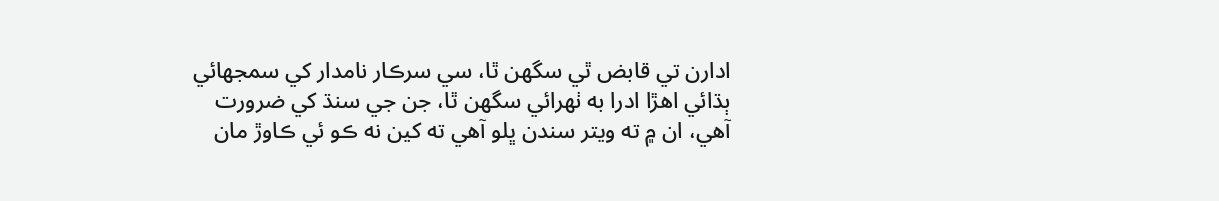ادارن تي قابض ٿي سگهن ٿا، سي سرڪار نامدار کي سمجهائي ٻڌائي اهڙا ادرا به ٺهرائي سگهن ٿا، جن جي سنڌ کي ضرورت آهي، ان ۾ ته ويتر سندن ڀلو آهي ته کين نه ڪو ئي ڪاوڙ مان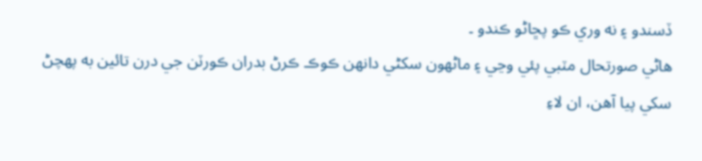ڏسندو ۽ نه وري ڪو پڇاڻو ڪندو ۔
هاڻي صورتحال مٽبي پئي وڃي ۽ ماڻهون سکڻي دانهن ڪوڪ ڪرڻ بدران ڪورٽن جي درن تائين به پهچڻ سکي پيا آهن، ان لاءِ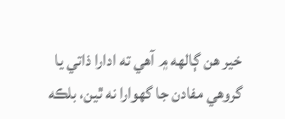خير هن ڳالهه ۾ آهي ته ادارا ذاتي يا گروهي مفادن جا گهوارا نه ٿين، بلڪه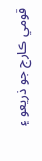قومي ڪارج جو ذريعو ۽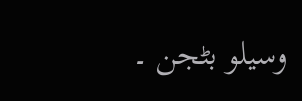وسيلو بڻجن ۔